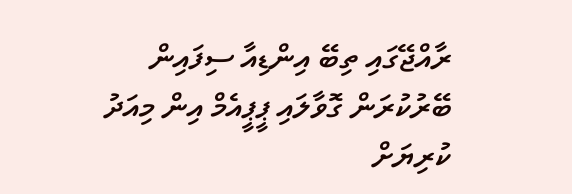ރާއްޖޭގައި ތިބޭ އިންޑިއާ ސިފައިން ބޭރުކުރަން ގޮވާލައި ޕީޕީއެމް އިން މިއަދު ކުރިޔަށް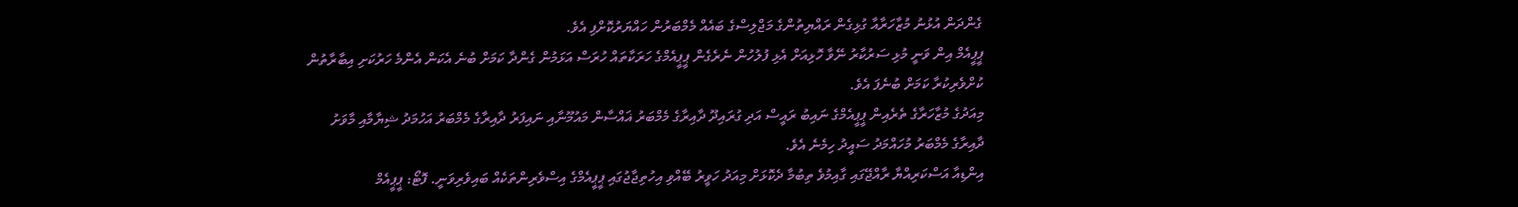ގެންދަން އުޅުނު މުޒާހަރާއާ ގުޅިގެން ރައްޔިތުންގެ މަޖްލިސްގެ ބައެއް މެމްބަރުން ހައްޔަރުކޮށްފި އެވެ.
ޕީޕީއެމް އިން ވަނީ މުޅި ސަރުކާރު ނޭވާ ހޮޅިއަށް އެޅި ފުލުހުން ނެރެގެން ޕީޕީއެމްގެ ހަރަކާތައް ހުރަސް އަޅަމުން ގެންދާ ކަމަށް ބުނެ އެކަން އެންމެ ހަރުކަށި އިބާރާތުން ކުށްވެރިކުރާ ކަމަށް ބުނެފަ އެވެ.
މިއަދުގެ މުޒާހަރާގެ ތެރެއިން ޕީޕީއެމްގެ ނައިބު ރައީސް އަދި ގުރައިދޫ ދާއިރާގެ މެމްބަރު ޣައްސާން މައުމޫނާއި ނައިފަރު ދާއިރާގެ މެމްބަރު އަހުމަދު ޝިޔާމާއި މާވަށު ދާއިރާގެ މެމްބަރު މުހައްމަދު ސައީދު ހިމެނެ އެވެ.
އިންޑިއާ އަސްކަރިއްޔާ ރާއްޖޭގައި ގާއިމުވެ ތިބުމާ ދެކޮޅަށް މިއަދު ހަވީރު ބޭއްވި އިހުތިޖާޖުގައި ޕީޕީއެމްގެ އިސްވެރިންތަކެއް ބައިވެރިވަނީ. ފޮޓޯ: ޕީޕީއެމް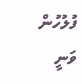ފުލުހުން ވަނީ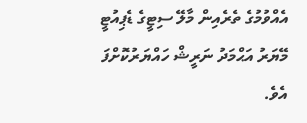އެއްވުމުގެ ތެރެއިން މާލޭ ސިޓީގެ ޑެޕިއުޓީ މޭޔަރު އަޙްމަދު ނަރީޝް ހައްޔަރުކޮށްފަ އެވެ.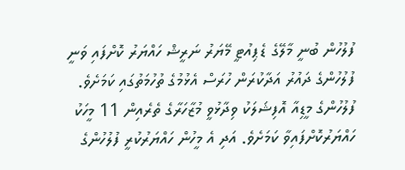ފުލުހުން ބުނީ މާލޭގެ ޑެޕިއުޓީ މޭޔަރު ނަރީޝް ހައްޔަރު ކޮށްފައި ވަނީ ފުލުހުންގެ ދައުރު އަދާކުރަން ހުރަސް އެޅުމުގެ ތުހުމަތުގައި ކަމަށެވެ.
ފުލުހުންގެ މީޑިއާ އޮފިޝަލަކު ވިދާޅުވީ މުޒާހަރާގެ ތެރެއިން 11 މީހަކު ހައްޔަރުކޮށްފައިވާ ކަމަށެވެ. އަދި އެ މީހުން ހައްޔަރުކުރީ ފުލުހުންގެ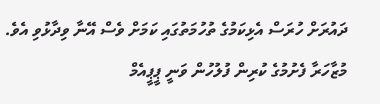ދައުރަށް ހުރަސް އެޅިކަމުގެ ތުހުމަތުގައި ކަމަށް ވެސް އޭނާ ވިދާޅުވި އެވެ.
މުޒާހަރާ ފެށުމުގެ ކުރިން ފުލުހުން ވަނީ ޕީޕީއެމް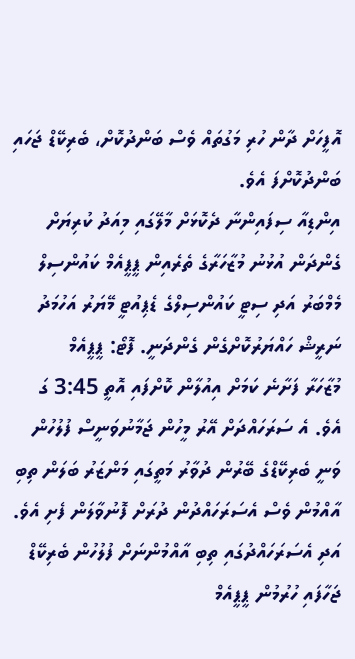އޮފީހަށް ދާން ހުރި މަގުތައް ވެސް ބަންދުކޮށް، ބެރިކޭޑް ޖަހައި ބަންދުކޮށްފަ އެވެ.
އިންޑިއާ ސިފައިންނާ ދެކޮޅަށް މާލޭގައި މިއަދު ކުރިޔަށް ގެންދަން އުޅުނު މުޒާހަރާގެ ތެރެއިން ޕީޕީއެމް ކައުންސިލް މެމްބަރު އަދި ސިޓީ ކައުންސިލްގެ ޑެޕިއުޓީ މޭޔަރު އަހުމަދު ނަރީޝް ހައްޔަރުކޮށްގެން ގެންދަނީ. ފޮޓޯ: ޕީޕީއެމް
މުޒާހަރާ ފަށާނެ ކަމަށް އިއުލާން ކޮށްފައި އޮތީ 3:45 ގަ އެވެ. އެ ސަރަހައްދަށް އޭރު މީހުން ޖަމާނުވަނީސް ފުލުހުން ވަނީ ބެރިކޭޑްގެ ބޭރުން ދުވާރު މަތީގައި މަންޒަރު ބަލަން ތިބި އާއްމުން ވެސް އެސަރަހައްދުން ދުރަށް ފޮނުވާލަން ފެށި އެވެ. އަދި އެސަރަހައްދުގައި ތިބި އާއްމުންނަށް ފުލުހުން ބެރިކޭޑް ޖަހާފައި ހުރުމުން ޕީޕީއެމް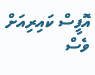އޮފީސް ކައިރިއަށް ވެސް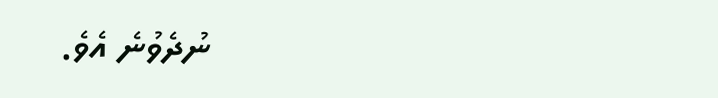ނުދެވުނެ އެވެ.